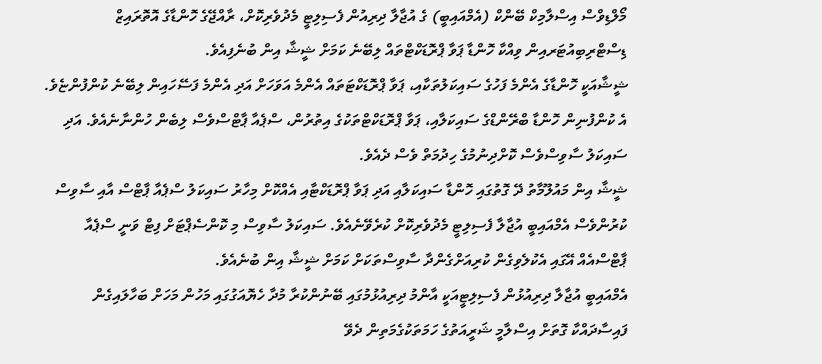މޯލްޑިވްސް އިސްލާމިކް ބޭންކް (އެމްއައިބީ) ގެ އުޖާލާ ދިރިއުން ފެސިލިޓީ މެދުވެރިކޮށް، ރާއްޖޭގެ ހޮންޑާގެ އޮތޮރައިޒް ޑިސްޓްރިބިއުޓަރއިން ވިއްކާ ހޮންޑާ ޕަވާ ޕްރޮޑަކްޓްތައް ލިބޭނެ ކަމަށް ޝީޝާ އިން ބުނެފިއެވެ.
ޝީޝާއަކީ ހޮންޑާގެ އެންމެ ފަހުގެ ސައިކަލުތަކާއި، ޕަވާ ޕްރޮޑަކްޓަތައް އެންމެ އަވަހަށް އަދި އެންމެ ފަސޭހައިން ލިބޭނެ ކުންފުންޏެވެ. އެ ކުންފުނިން ހޮންޑާ ބްރޭންޑްގެ ސައިކަލާއި، ޕަވާ ޕްރޮޑަކްޓްތަކުގެ އިތުރުން، ސްޕެއާ ޕާޓްސްވެސް ލިބެން ހުންނާނެއެވެ. އަދި ސައިކަލު ސާވިސްވެސް ކޮށްދިނުމުގެ ހިދުމަތް ވެސް ދެއެވެ.
ޝީޝާ އިން މައުލޫމާތު ދޭ ގޮތުގައި ހޮންޑާ ސައިކަލާއި އަދި ޕަވާ ޕްރޮޑަކްޓާއި އެއްކޮށް މިހާރު ސައިކަލު ސްޕެއާ ޕާޓްސް އާއި ސާވިސް ކުރުންވެސް އެމްއައިބީ އުޖާލާ ފެސިލިޓީ މެދުވެރިކޮށް ކުރެވޭނެއެވެ. ސައިކަލު ސާވިސް މި ކޮންސެޕްޓަށް ފިޓް ވަނީ ސްޕެއާ ޕާޓްސްއެއް އޭގައި އެކުލެވިގެން ކުރިއަށްގެންދާ ސާވިސްތަކަށް ކަމަށް ޝީޝާ އިން ބުނެއެވެ.
އެމްއައިބީ އުޖާލާ ދިރިއުޅުން ފެސިލިޓީއަކީ އާންމު ދިރިއުޅުމުގައި ބޭނުންކުރާ މުދާ ހެޔޮއަގުގައި މަހުން މަހަށް ބަހާލައިގެން ފައިސާދައްކާ ގޮތަށް އިސްލާމީ ޝަރީއަތުގެ ހަމަތަކުގެމަތިން ދެވޭ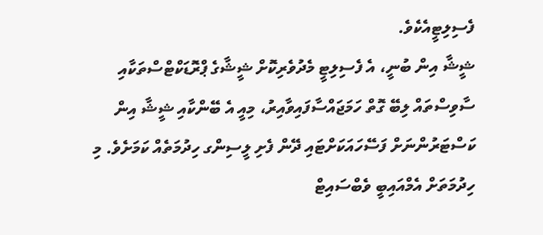ފެސިލިޓީއެކެވެ.
ޝީޝާ އިން ބުނީ، އެ ފެސިލިޓީ މެދުވެރިކޮށް ޝީޝާގެ ޕްރޮޑަކްޓްސްތަކާއި ސާވިސްތައް ލިބޭ ގޮތް ހަމަޖައްސާފައިވާއިރު، މިއީ އެ ބޭންކާއި ޝީޝާ އިން ކަސްޓަރުންނަށް ފަސޭހައަކަށްޓައި ދޭން ފެށި ލީސިންގ ހިދުމަތެއް ކަމަށެވެ. މި ހިދުމަތަށް އެމްއައިބީ ވެބްސައިޓް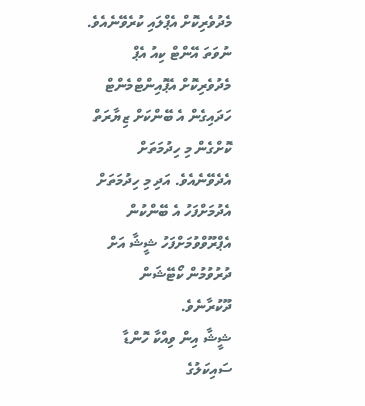މެދުވެރިކޮށް އެޕްލައި ކުރެވޭނެއެވެ. ނުވަތަ އޭންޓް ކިއު އެޕް މެދުވެރިކޮށް އެޕޮއިންޓްމެންޓް ހަދައިގެން އެ ބޭންކަށް ޒިޔާރަތް ކޮށްގެން މި ހިދުމަތަށް އެދެވޭނެއެވެ. އަދި މި ހިދުމަތަށް އެދުމަށްފަހު އެ ބޭންކުން އެޕްރޫވްވުމަށްފަހު ޝީޝާ އަށް ދުރުވުމުން ކޯޓޭޝަން ދޫކުރާނެވެ.
ޝީޝާ އިން ވިއްކާ ހޮންޑާ ސައިކަލުގެ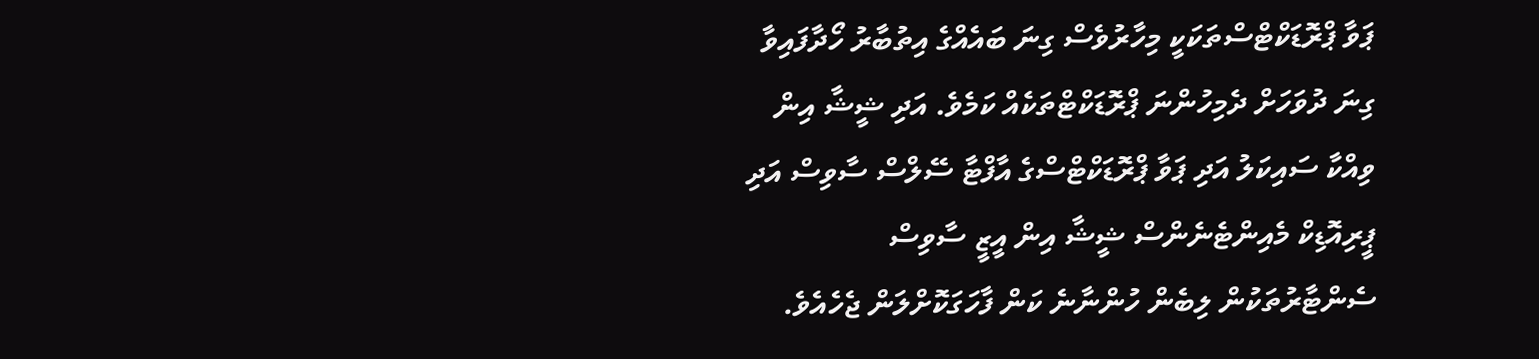ޕަވާ ޕްރޮޑަކްޓްސްތަކަކީ މިހާރުވެސް ގިނަ ބައެއްގެ އިތުބާރު ހޯދާފައިވާ ގިނަ ދުވަހަށް ދެމިހުންނަ ޕްރޮޑަކްޓްތަކެއް ކަމެވެ. އަދި ޝީޝާ އިން ވިއްކާ ސައިކަލު އަދި ޕަވާ ޕްރޮޑަކްޓްސްގެ އާފްޓާ ސޭލްސް ސާވިސް އަދި ޕީރިއޮޑިކް މެއިންޓެނެންސް ޝީޝާ އިން އީޒީ ސާވިސް ސެންޓާރުތަކުން ލިބެން ހުންނާނެ ކަން ފާހަގަކޮށްލަން ޖެހެއެވެ.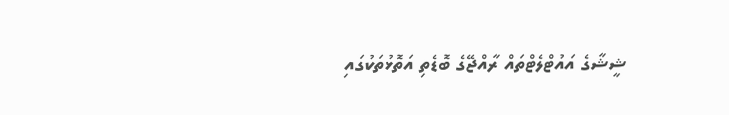ޝީޝާގެ އައުޓްލެޓްތައް ރާއްޖޭގެ ބޮޑެތި އަތޮޅުތަކުގައި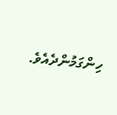ހިންގަމުންދެއެވެ.